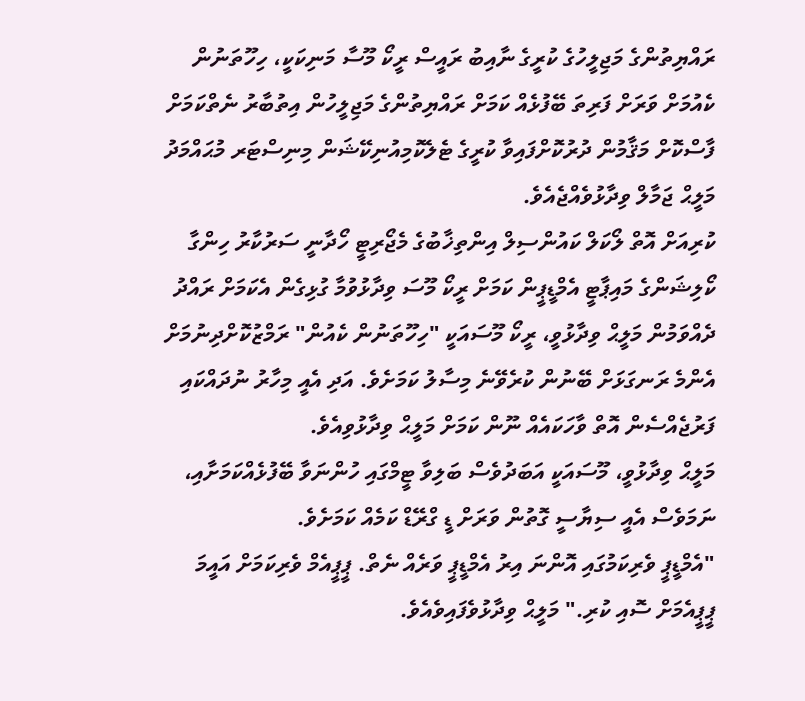ރައްޔިތުންގެ މަޖިލީހުގެ ކުރީގެ ނާއިބު ރައީސް ރީކޯ މޫސާ މަނިކަކީ، ހިހޫތަނުން ކެއުމަށް ވަރަށް ފަރިތަ ބޭފުޅެއް ކަމަށް ރައްޔިތުންގެ މަޖިލީހުން އިތުބާރު ނެތްކަމަށް ފާސްކޮށް މަޤާމުން ދުރުކޮށްފައިވާ ކުރީގެ ޓެލެކޮމިއުނިކޭޝަން މިނިސްޓަރ މުޙައްމަދު މަލީޙް ޖަމާލް ވިދާޅުވެއްޖެއެވެ.
ކުރިއަށް އޮތް ލޯކަލް ކައުންސިލް އިންތިޚާބުގެ މެޖޯރިޓީ ހޯދާނީ ސަރުކާރު ހިންގާ ކޯލިޝަންގެ މައިޕާޓީ އެމްޑީޕީން ކަމަށް ރީކޯ މޫސަ ވިދާޅުވުމާ ގުޅިގެން އެކަމަށް ރައްދު ދެއްވަމުން މަލީޙް ވިދާޅުވީ، ރީކޯ މޫސައަކީ "ހިހޫތަނުން ކެއުން" ރަމްޒުކޮށްދިނުމަށް އެންމެ ރަނގަޅަށް ބޭނުން ކުރެވޭނެ މިސާލު ކަމަށެވެ. އަދި އެއީ މިހާރު ނުދައްކައި ފަރުޖެއްސެން އޮތް ވާހަކައެއް ނޫން ކަމަށް މަލީޙް ވިދާޅުވިއެވެ.
މަލީޙް ވިދާޅުވީ، މޫސައަކީ އަބަދުވެސް ބަލިވާ ޓީމްގައި ހުންނަވާ ބޭފުޅެއްކަމަށާއި، ނަމަވެސް އެއީ ސިޔާސީ ގޮތުން ވަރަށް ޑީ ގްރޭޑް ކަމެއް ކަމަށެވެ.
"އެމްޑީޕީ ވެރިކަމުގައި އޮންނަ އިރު އެމްޑީޕީ ވަރެއް ނެތް. ޕީޕީއެމް ވެރިކަމަށް އައީމަ ޕީޕީއެމަށް ސޮއި ކުރި." މަލީޙް ވިދާޅުވެފައިވެއެވެ.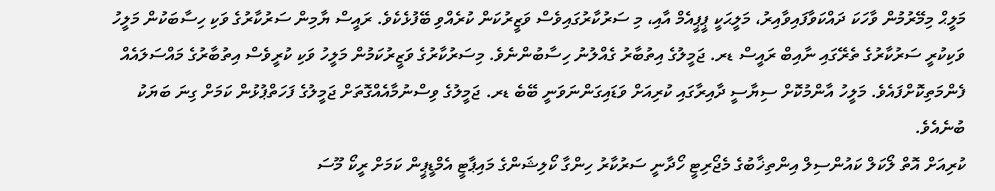މަލީޙް މިމޭރުމުން ވާހަކަ ދައްކަވާފައިވާއިރު، މަލީޙަކީ ޕީޕީއެމް އާއި، މި ސަރުކާރުގައިވެސް ވަޒީރުކަން ކުރެއްވި ބޭފުޅެކެވެ. ރައީސް ޔާމިން ސަރުކާރުގެ ވަކި ހިސާބަކުން މަލީހު ވަކިކުރީ ސަރުކާރުގެ ތެރޭގައި ނާއިބް ރައީސް ޑރ. ޖަމީލުގެ އިތުބާރު ގެއްލުނު ހިސާބުންނެވެ. މިސަރުކާރުގެ ވަޒީރުކަމުން މަލީހު ވަކި ކުރީވެސް އިތުބާރުގެ މައްސަލައެއް ފެންމަތިކޮށްފައެވެ. މަލީހު އާންމުކޮށް ސިޔާސީ ދާއިރާގައި ކުރިއަށް ވަޑައިގަންނަވަނީ ބޭބެ ޑރ. ޖަމީލުގެ ވިސްނުމާއެއްގޮތަށް ޖަމީލުގެ ފަހަތްޕުޅުން ކަމަށް ގިނަ ބަޔަކު ބުނެއެވެ.
ކުރިއަށް އޮތް ލޯކަލް ކައުންސިލް އިންތިޚާބުގެ މެޖޯރިޓީ ހޯދާނީ ސަރުކާރު ހިންގާ ކޯލިޝަންގެ މައިޕާޓީ އެމްޑީޕީން ކަމަށް ރީކޯ މޫސަ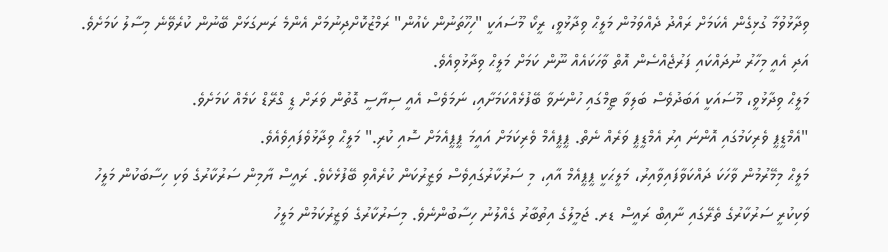ވިދާޅުވުމާ ގުޅިގެން އެކަމަށް ރައްދު ދެއްވަމުން މަލީޙް ވިދާޅުވީ، ރީކޯ މޫސައަކީ "ހިހޫތަނުން ކެއުން" ރަމްޒުކޮށްދިނުމަށް އެންމެ ރަނގަޅަށް ބޭނުން ކުރެވޭނެ މިސާލު ކަމަށެވެ. އަދި އެއީ މިހާރު ނުދައްކައި ފަރުޖެއްސެން އޮތް ވާހަކައެއް ނޫން ކަމަށް މަލީޙް ވިދާޅުވިއެވެ.
މަލީޙް ވިދާޅުވީ، މޫސައަކީ އަބަދުވެސް ބަލިވާ ޓީމްގައި ހުންނަވާ ބޭފުޅެއްކަމަށާއި، ނަމަވެސް އެއީ ސިޔާސީ ގޮތުން ވަރަށް ޑީ ގްރޭޑް ކަމެއް ކަމަށެވެ.
"އެމްޑީޕީ ވެރިކަމުގައި އޮންނަ އިރު އެމްޑީޕީ ވަރެއް ނެތް. ޕީޕީއެމް ވެރިކަމަށް އައީމަ ޕީޕީއެމަށް ސޮއި ކުރި." މަލީޙް ވިދާޅުވެފައިވެއެވެ.
މަލީޙް މިމޭރުމުން ވާހަކަ ދައްކަވާފައިވާއިރު، މަލީޙަކީ ޕީޕީއެމް އާއި، މި ސަރުކާރުގައިވެސް ވަޒީރުކަން ކުރެއްވި ބޭފުޅެކެވެ. ރައީސް ޔާމިން ސަރުކާރުގެ ވަކި ހިސާބަކުން މަލީހު ވަކިކުރީ ސަރުކާރުގެ ތެރޭގައި ނާއިބް ރައީސް ޑރ. ޖަމީލުގެ އިތުބާރު ގެއްލުނު ހިސާބުންނެވެ. މިސަރުކާރުގެ ވަޒީރުކަމުން މަލީހު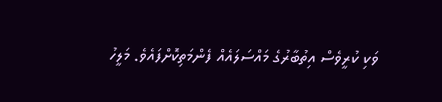ވަކި ކުރީވެސް އިތުބާރުގެ މައްސަލައެއް ފެންމަތިކޮށްފައެވެ. މަލީހު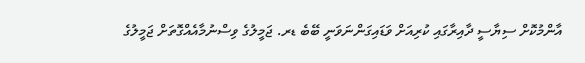އާންމުކޮށް ސިޔާސީ ދާއިރާގައި ކުރިއަށް ވަޑައިގަންނަވަނީ ބޭބެ ޑރ. ޖަމީލުގެ ވިސްނުމާއެއްގޮތަށް ޖަމީލުގެ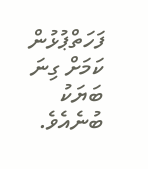ފަހަތްޕުޅުން ކަމަށް ގިނަ ބަޔަކު ބުނެއެވެ.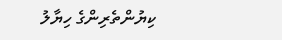ކިޔުންތެރިންގެ ހިޔާލު